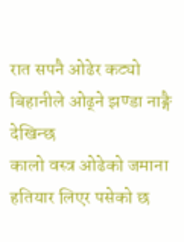रात सपनै ओढेर कट्यो
बिहानीले ओढ्ने झण्डा नाङ्गै देखिन्छ
कालो वस्त्र ओढेको जमाना
हतियार लिएर पसेको छ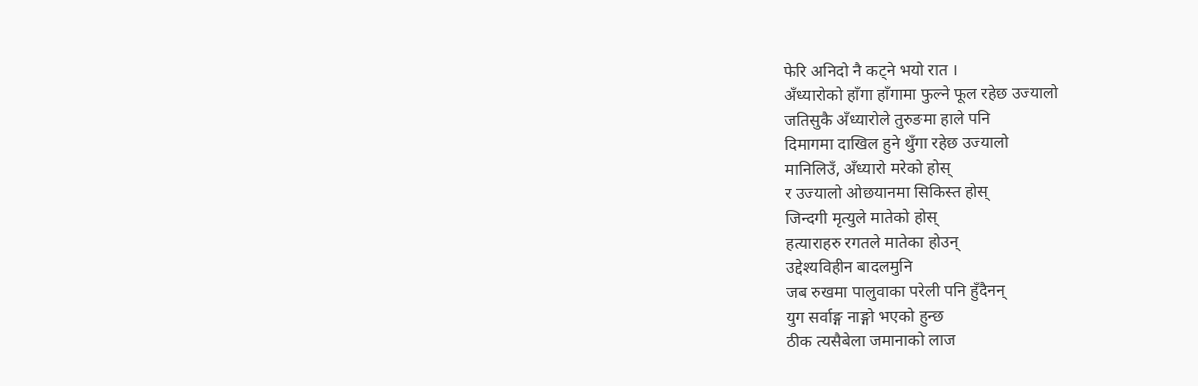फेरि अनिदो नै कट्ने भयो रात ।
अँध्यारोको हाँगा हाँगामा फुल्ने फूल रहेछ उज्यालो
जतिसुकै अँध्यारोले तुरुङमा हाले पनि
दिमागमा दाखिल हुने थुँगा रहेछ उज्यालो
मानिलिउँ, अँध्यारो मरेको होस्
र उज्यालो ओछयानमा सिकिस्त होस्
जिन्दगी मृत्युले मातेको होस्
हत्याराहरु रगतले मातेका होउन्
उद्देश्यविहीन बादलमुनि
जब रुखमा पालुवाका परेली पनि हुँदैनन्
युग सर्वाङ्ग नाङ्गो भएको हुन्छ
ठीक त्यसैबेला जमानाको लाज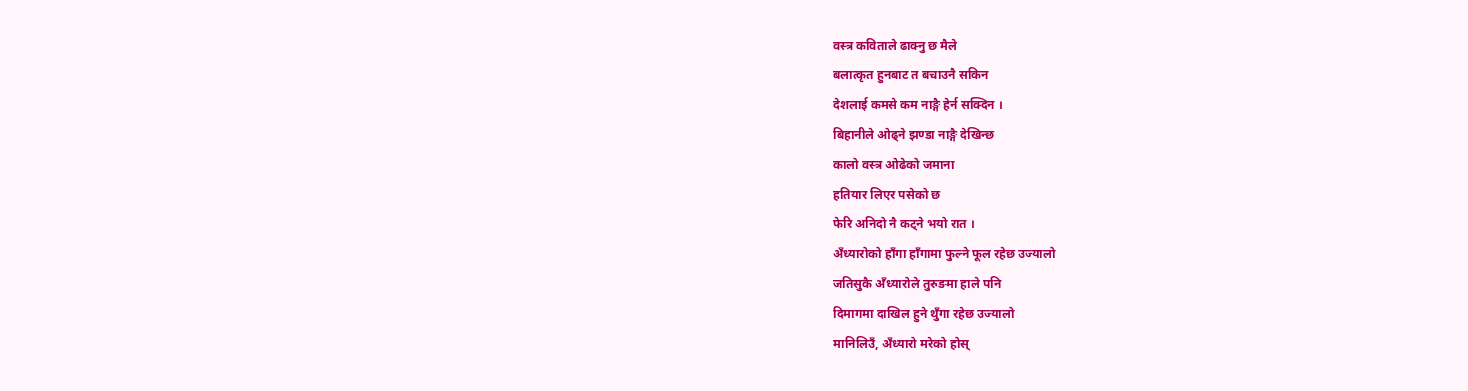वस्त्र कविताले ढाक्नु छ मैले
बलात्कृत हुनबाट त बचाउनै सकिन
देशलाई कमसे कम नाङ्गै हेर्न सक्दिन ।
बिहानीले ओढ्ने झण्डा नाङ्गै देखिन्छ
कालो वस्त्र ओढेको जमाना
हतियार लिएर पसेको छ
फेरि अनिदो नै कट्ने भयो रात ।
अँध्यारोको हाँगा हाँगामा फुल्ने फूल रहेछ उज्यालो
जतिसुकै अँध्यारोले तुरुङमा हाले पनि
दिमागमा दाखिल हुने थुँगा रहेछ उज्यालो
मानिलिउँ, अँध्यारो मरेको होस्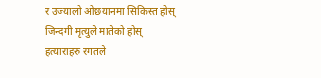र उज्यालो ओछयानमा सिकिस्त होस्
जिन्दगी मृत्युले मातेको होस्
हत्याराहरु रगतले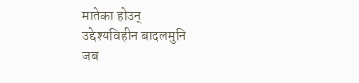मातेका होउन्
उद्देश्यविहीन बादलमुनि
जब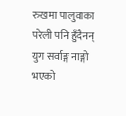रुखमा पालुवाका परेली पनि हुँदैनन्
युग सर्वाङ्ग नाङ्गो भएको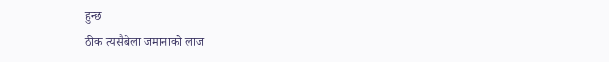हुन्छ
ठीक त्यसैबेला जमानाको लाज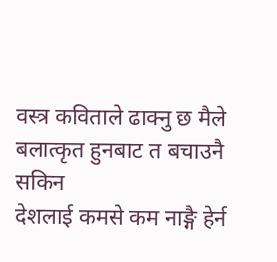वस्त्र कविताले ढाक्नु छ मैले
बलात्कृत हुनबाट त बचाउनै सकिन
देशलाई कमसे कम नाङ्गै हेर्न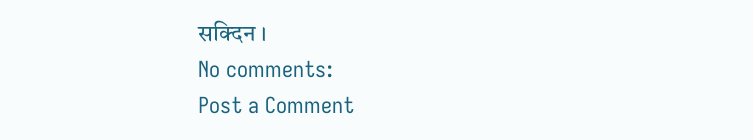सक्दिन ।
No comments:
Post a Comment